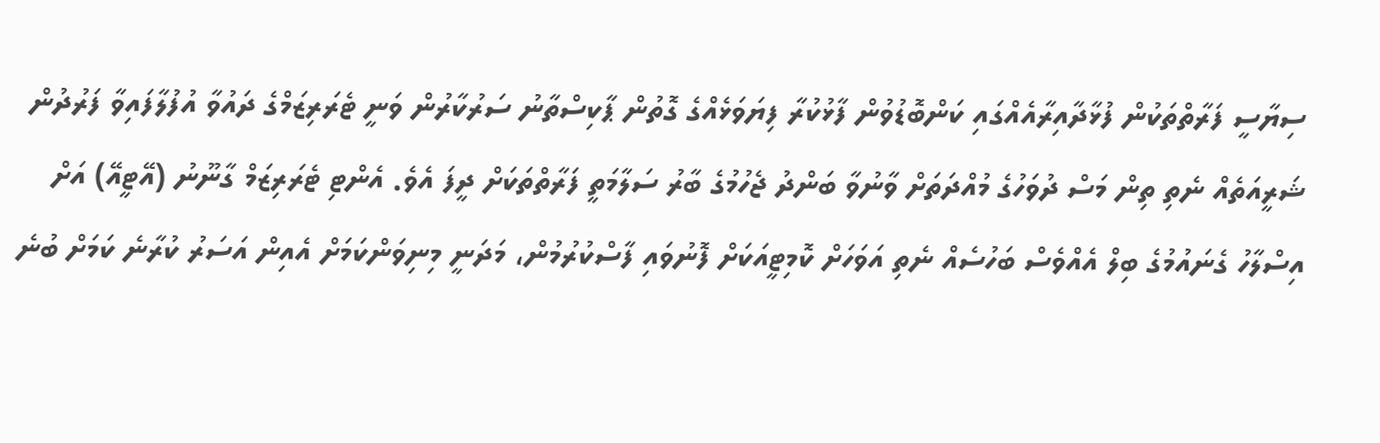ސިޔާސީ ފަރާތްތަކުން ފުޅާދާއިރާއެއްގައި ކަންބޮޑުވުން ފާޅުކުރާ ފިޔަވަޅެއްގެ ގޮތުން ޕާކިސްތާނު ސަރުކާރުން ވަނީ ޓެރަރިޒަމްގެ ދައުވާ އުފުލާފައިވާ ފަރުދުން ޝަރީއަތެއް ނެތި ތިން މަސް ދުވަހުގެ މުއްދަތަށް ވާނުވާ ބަންދު ޖެހުމުގެ ބާރު ސަލާމަތީ ފަރާތްތަކަށް ދީފަ އެވެ. އެންޓި ޓެރަރިޒަމް ގާނޫނު (އޭޓީއޭ) އަށް އިސްލާހު ގެނައުމުގެ ބިލް އެއްވެސް ބަހުސެއް ނެތި އަވަހަށް ކޮމިޓީއަކަށް ފޮނުވައި ފާސްކުރުމުން، މަދަނީ މިނިވަންކަމަށް އެއިން އަސަރު ކުރާނެ ކަމަށް ބުނެ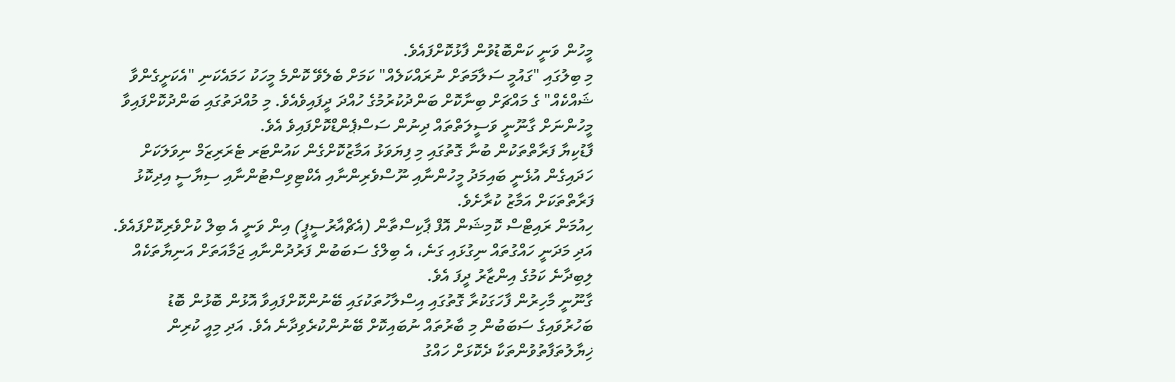މީހުން ވަނީ ކަންބޮޑުވުން ފާޅުކޮށްފައެވެ.
މި ބިލުގައި "ގައުމީ ސަލާމަތަށް ނުރައްކަލެއް" ކަމަށް ބެލެވޭ ކޮންމެ މީހަކު ހަމައެކަނި "އެކަށީގެންވާ ޝައްކެއް" ގެ މައްޗަށް ބިނާކޮށް ބަންދުކުރުމުގެ ހުއްދަ ދީފައިވެއެވެ. މި މުއްދަތުގައި ބަންދުކޮށްފައިވާ މީހުންނަށް ގާނޫނީ ވަސީލަތްތައް ދިނުން ސަސްޕެންޑްކޮށްފައިވެ އެވެ.
ފާޑުކިޔާ ފަރާތްތަކުން ބުނާ ގޮތުގައި މި ފިޔަވަޅު އަމާޒުކޮށްގެން ކައުންޓަރ ޓެރަރިޒަމް ނިވަލަކަށް ހަދައިގެން އުޅެނީ ބައިމަދު މީހުންނާއި ނޫސްވެރިންނާއި އެކްޓިވިސްޓުންނާއި ސިޔާސީ އިދިކޮޅު ފަރާތްތަކަށް އަމާޒު ކުރާށެވެ.
ހިއުމަން ރައިޓްސް ކޮމިޝަން އޮފް ޕާކިސްތާން (އެޗްއާރުސީޕީ) އިން ވަނީ އެ ބިލް ކުށްވެރިކޮށްފައެވެ. އަދި މަދަނީ ހައްގުތައް ނިގުޅައި ގަނެ، އެ ބިލްގެ ސަބަބުން ފަރުދުންނާއި ޖަމާއަތަށް އަނިޔާތަކެއް ލިބިދާނެ ކަމުގެ އިންޒާރު ދީފަ އެވެ.
ގާނޫނީ މާހިރުން ފާހަގަކުރާ ގޮތުގައި އިސްލާހުތަކުގައި ބޭނުންކޮށްފައިވާ އޮޅުން ބޮޅުން ބޮޑު ބަހުރުވައިގެ ސަބަބުން މި ބާރުތައް ނުބައިކޮށް ބޭނުންކުރެވިދާނެ އެވެ. އަދި މިއީ ކުރިން ޚިޔާލުތަފާތުވުންތަކާ ދެކޮޅަށް ހައްގު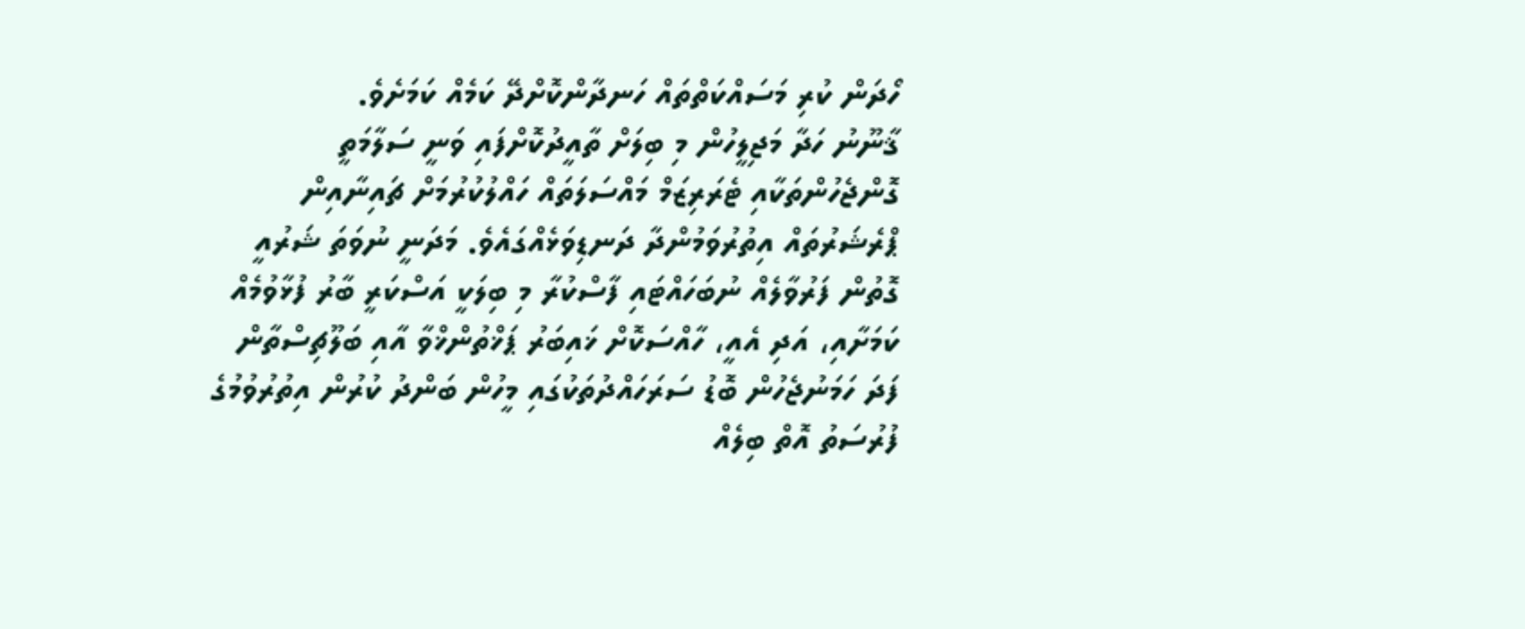ހޯދަން ކުރި މަސައްކަތްތައް ހަނދާންކޮށްދޭ ކަމެއް ކަމަށެވެ.
ޤާނޫނު ހަދާ މަޖިލީހުން މި ބިލަށް ތާއީދުކޮށްފައި ވަނީ ސަލާމަތީ ގޮންޖެހުންތަކާއި ޓެރަރިޒަމް މައްސަލަތައް ހައްލުކުރުމަށް ޗައިނާއިން ޕްރެޝަރުތައް އިތުރުވަމުންދާ ދަނޑިވަޅެއްގައެވެ. މަދަނީ ނުވަތަ ޝަރުއީ ގޮތުން ފަރުވާލެއް ނުބަހައްޓައި ފާސްކުރާ މި ބިލަކީ އަސްކަރީ ބާރު ފުޅާވުމެއް ކަމަށާއި، އަދި އެއީ، ހާއްސަކޮށް ޚައިބަރު ޕަޚްތުންޚްވާ އާއި ބަލޫޗިސްތާން ފަދަ ހަމަނުޖެހުން ބޮޑު ސަރަހައްދުތަކުގައި މީހުން ބަންދު ކުރުން އިތުރުވުމުގެ ފުރުސަތު އޮތް ބިލެއް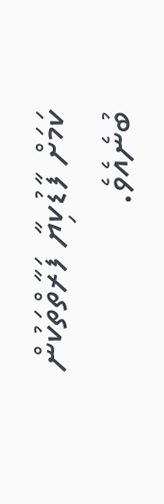ކަމަށް ފާޑުކިޔާ ފަރާތްތަކުން ބުނެއެވެ.